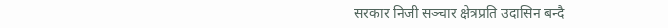सरकार निजी सञ्चार क्षेत्रप्रति उदासिन बन्दै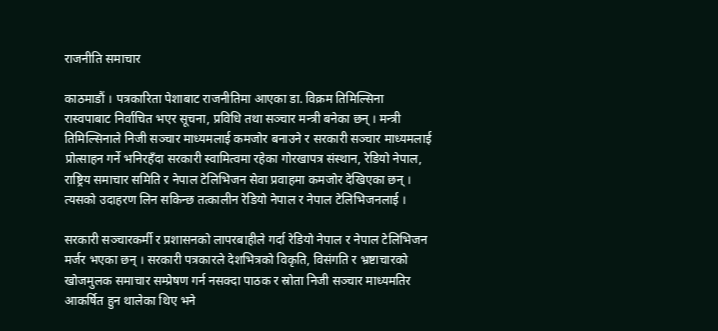राजनीति समाचार

काठमाडौं । पत्रकारिता पेशाबाट राजनीतिमा आएका डा. विक्रम तिमिल्सिना रास्वपाबाट निर्वाचित भएर सूचना, प्रविधि तथा सञ्चार मन्त्री बनेका छन् । मन्त्री तिमिल्सिनाले निजी सञ्चार माध्यमलाई कमजोर बनाउने र सरकारी सञ्चार माध्यमलाई प्रोत्साहन गर्ने भनिरहँदा सरकारी स्वामित्वमा रहेका गोरखापत्र संस्थान, रेडियो नेपाल, राष्ट्रिय समाचार समिति र नेपाल टेलिभिजन सेवा प्रवाहमा कमजोर देखिएका छन् । त्यसको उदाहरण लिन सकिन्छ तत्कालीन रेडियो नेपाल र नेपाल टेलिभिजनलाई ।

सरकारी सञ्चारकर्मी र प्रशासनको लापरबाहीले गर्दा रेडियो नेपाल र नेपाल टेलिभिजन मर्जर भएका छन् । सरकारी पत्रकारले देशभित्रको विकृति, विसंगति र भ्रष्टाचारको खोजमुलक समाचार सम्प्रेषण गर्न नसक्दा पाठक र स्रोता निजी सञ्चार माध्यमतिर आकर्षित हुन थालेका थिए भने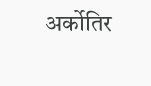अर्कोतिर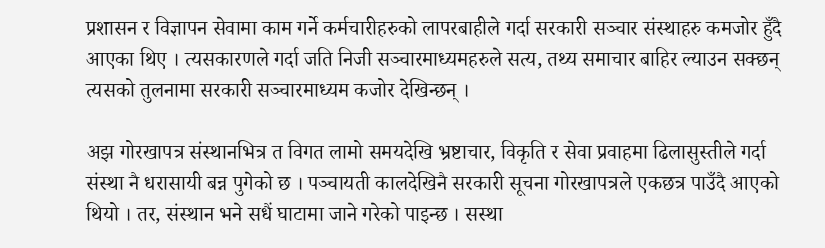प्रशासन र विज्ञापन सेवामा काम गर्ने कर्मचारीहरुको लापरबाहीले गर्दा सरकारी सञ्चार संस्थाहरु कमजोर हुँदै आएका थिए । त्यसकारणले गर्दा जति निजी सञ्चारमाध्यमहरुले सत्य, तथ्य समाचार बाहिर ल्याउन सक्छन् त्यसको तुलनामा सरकारी सञ्चारमाध्यम कजोर देखिन्छन् ।

अझ गोरखापत्र संस्थानभित्र त विगत लामो समयदेखि भ्रष्टाचार, विकृति र सेवा प्रवाहमा ढिलासुस्तीले गर्दा संस्था नै धरासायी बन्न पुगेको छ । पञ्चायती कालदेखिनै सरकारी सूचना गोरखापत्रले एकछत्र पाउँदै आएको थियो । तर, संस्थान भने सधैं घाटामा जाने गरेको पाइन्छ । सस्था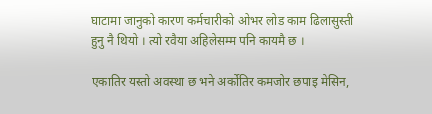घाटामा जानुको कारण कर्मचारीको ओभर लोड काम ढिलासुस्ती हुनु नै थियो । त्यो रवैया अहिलेसम्म पनि कायमै छ ।

एकातिर यस्तो अवस्था छ भने अर्कोतिर कमजोर छपाइ मेसिन,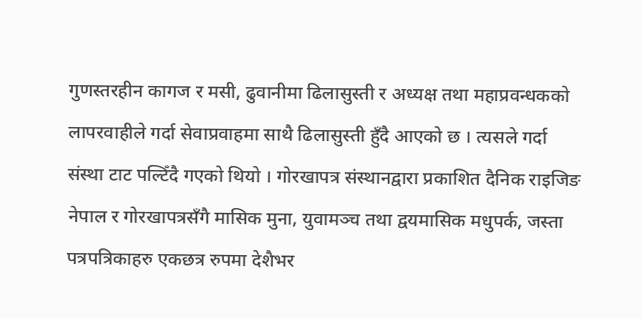गुणस्तरहीन कागज र मसी, ढुवानीमा ढिलासुस्ती र अध्यक्ष तथा महाप्रवन्धकको लापरवाहीले गर्दा सेवाप्रवाहमा साथै ढिलासुस्ती हुँदै आएको छ । त्यसले गर्दा संस्था टाट पल्टिँदै गएको थियो । गोरखापत्र संस्थानद्वारा प्रकाशित दैनिक राइजिङ नेपाल र गोरखापत्रसँगै मासिक मुना, युवामञ्च तथा द्वयमासिक मधुपर्क, जस्ता पत्रपत्रिकाहरु एकछत्र रुपमा देशैभर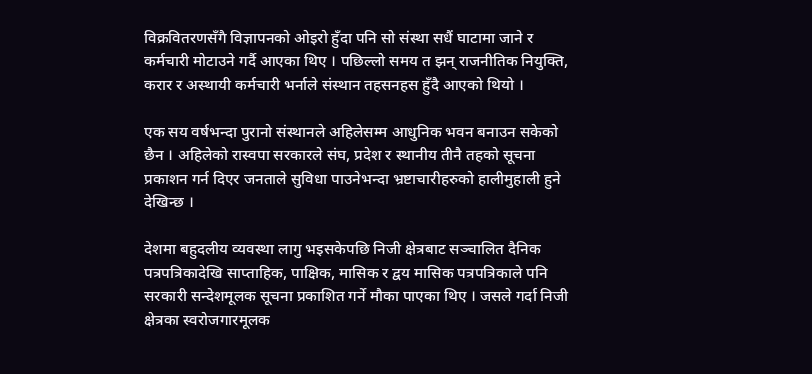विक्रवितरणसँगै विज्ञापनको ओइरो हुँदा पनि सो संस्था सधैं घाटामा जाने र कर्मचारी मोटाउने गर्दै आएका थिए । पछिल्लो समय त झन् राजनीतिक नियुक्ति, करार र अस्थायी कर्मचारी भर्नाले संस्थान तहसनहस हुँदै आएको थियो ।

एक सय वर्षभन्दा पुरानो संस्थानले अहिलेसम्म आधुनिक भवन बनाउन सकेको छैन । अहिलेको रास्वपा सरकारले संघ, प्रदेश र स्थानीय तीनै तहको सूचना प्रकाशन गर्न दिएर जनताले सुविधा पाउनेभन्दा भ्रष्टाचारीहरुको हालीमुहाली हुने देखिन्छ ।

देशमा बहुदलीय व्यवस्था लागु भइसकेपछि निजी क्षेत्रबाट सञ्चालित दैनिक पत्रपत्रिकादेखि साप्ताहिक, पाक्षिक, मासिक र द्वय मासिक पत्रपत्रिकाले पनि सरकारी सन्देशमूलक सूचना प्रकाशित गर्ने मौका पाएका थिए । जसले गर्दा निजी क्षेत्रका स्वरोजगारमूलक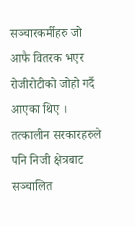सञ्चारकर्मीहरु जो आफै वितरक भएर रोजीरोटीको जोहो गर्दै आएका थिए । तत्कालीन सरकारहरुले पनि निजी क्षेत्रबाट सञ्चालित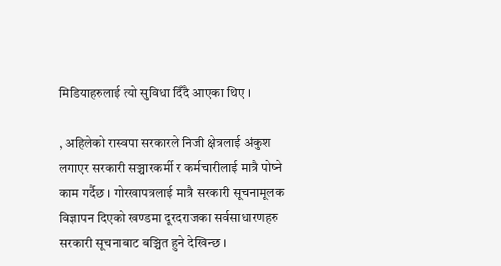मिडियाहरुलाई त्यो सुविधा दिँदै आएका थिए ।

, अहिलेको रास्वपा सरकारले निजी क्षेत्रलाई अंकुश लगाएर सरकारी सञ्चारकर्मी र कर्मचारीलाई मात्रै पोष्ने काम गर्दैछ । गोरखापत्रलाई मात्रै सरकारी सूचनामूलक विज्ञापन दिएको खण्डमा दूरदराजका सर्वसाधारणहरु सरकारी सूचनाबाट बञ्चित हुने देखिन्छ ।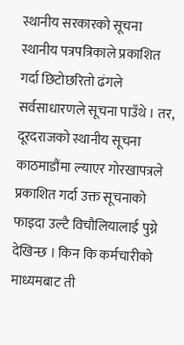स्थानीय सरकारको सूचना स्थानीय पत्रपत्रिकाले प्रकाशित गर्दा छिटोछरितो ढंगले सर्वसाधारणले सूचना पाउँथे । तर, दूरदराजको स्थानीय सूचना काठमाडौंमा ल्याएर गोरखापत्रले प्रकाशित गर्दा उक्त सूचनाको फाइदा उल्टै विचौलियालाई पुग्ने देखिन्छ । किन कि कर्मचारीको माध्यमबाट ती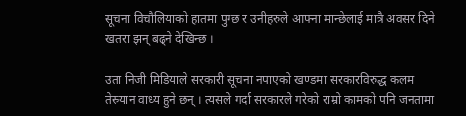सूचना विचौलियाको हातमा पुग्छ र उनीहरुले आफ्ना मान्छेलाई मात्रै अवसर दिने खतरा झन् बढ्ने देखिन्छ ।

उता निजी मिडियाले सरकारी सूचना नपाएको खण्डमा सरकारविरुद्ध कलम तेस्र्यान वाध्य हुने छन् । त्यसले गर्दा सरकारले गरेको राम्रो कामको पनि जनतामा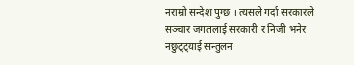नराम्रो सन्देश पुग्छ । त्यसले गर्दा सरकारले सञ्चार जगतलाई सरकारी र निजी भनेर नछुट्ट्याई सन्तुलन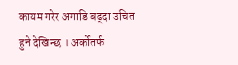कायम गरेर अगाडि बढ्दा उचित हुने देखिन्छ । अर्कोतर्फ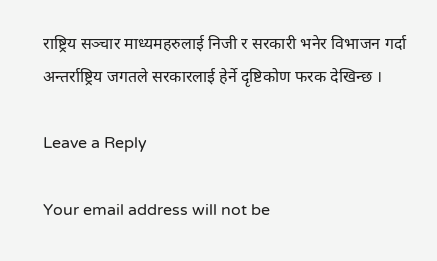राष्ट्रिय सञ्चार माध्यमहरुलाई निजी र सरकारी भनेर विभाजन गर्दा अन्तर्राष्ट्रिय जगतले सरकारलाई हेर्ने दृष्टिकोण फरक देखिन्छ ।

Leave a Reply

Your email address will not be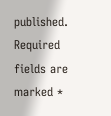published. Required fields are marked *